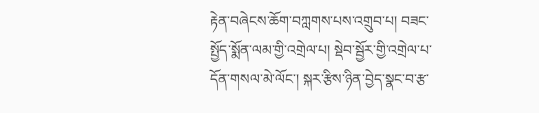རྟེན་བཞེངས་ཆོག་བཀླགས་པས་འགྲུབ་པ། བཟང་སྤྱོད་སྨོན་ལམ་གྱི་འགྲེལ་པ། སྡེབ་སྦྱོར་གྱི་འགྲེལ་པ་དོན་གསལ་མེ་ལོང་། སྐར་རྩིས་ཉིན་བྱེད་སྣང་བ་རྩ་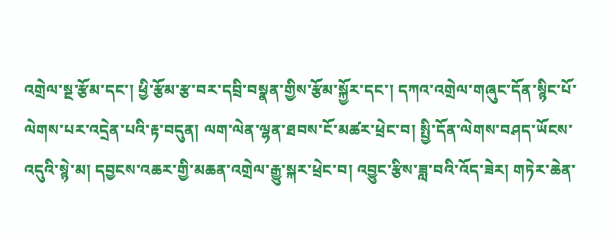འགྲེལ་སྔ་རྩོམ་དང་། ཕྱི་རྩོམ་རྩ་བར་དབྲི་བསྣན་གྱིས་རྩོམ་སྐྱོར་དང་། དཀའ་འགྲེལ་གཞུང་དོན་སྙིང་པོ་ལེགས་པར་འདྲེན་པའི་རྟ་བདུན། ལག་ལེན་ལྷན་ཐབས་ངོ་མཚར་ཕྲེང་བ། སྤྱི་དོན་ལེགས་བཤད་ཡོངས་འདུའི་སྙེ་མ། དབྱངས་འཆར་གྱི་མཆན་འགྲེལ་རྒྱུ་སྐར་ཕྲེང་བ། འབྱུང་རྩིས་ཟླ་བའི་འོད་ཟེར། གཏེར་ཆེན་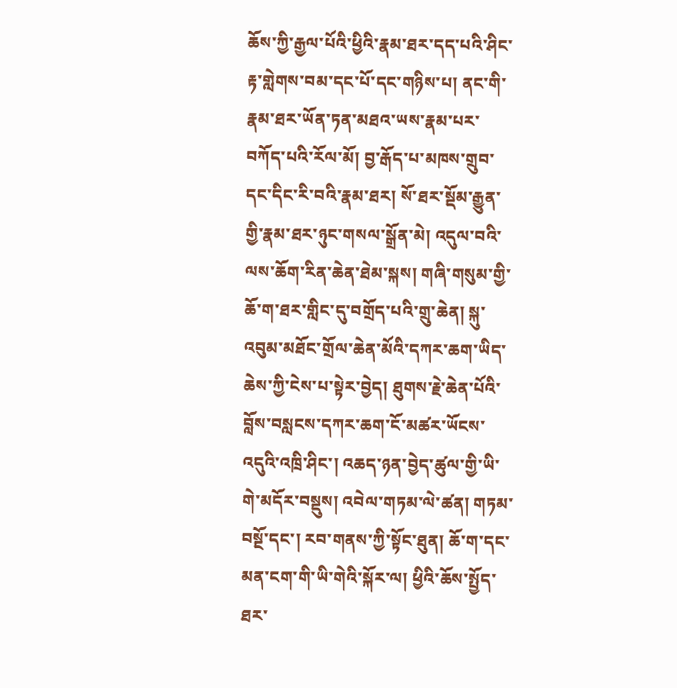ཆོས་ཀྱི་རྒྱལ་པོའི་ཕྱིའི་རྣམ་ཐར་དད་པའི་ཤིང་རྟ་གླེགས་བམ་དང་པོ་དང་གཉིས་པ། ནང་གི་རྣམ་ཐར་ཡོན་ཏན་མཐའ་ཡས་རྣམ་པར་བཀོད་པའི་རོལ་མོ། བྱ་རྒོད་པ་མཁས་གྲུབ་དང་དིང་རི་བའི་རྣམ་ཐར། སོ་ཐར་སྡོམ་རྒྱུན་གྱི་རྣམ་ཐར་ཉུང་གསལ་སྒྲོན་མེ། འདུལ་བའི་ལས་ཆོག་རིན་ཆེན་ཐེམ་སྐས། གཞི་གསུམ་གྱི་ཆོ་ག་ཐར་གླིང་དུ་བགྲོད་པའི་གྲུ་ཆེན། སྐུ་འབུམ་མཐོང་གྲོལ་ཆེན་མོའི་དཀར་ཆག་ཡིད་ཆེས་ཀྱི་ངེས་པ་སྟེར་བྱེད། ཐུགས་རྗེ་ཆེན་པོའི་བློས་བསླངས་དཀར་ཆག་ངོ་མཚར་ཡོངས་འདུའི་འཁྲི་ཤིང་། འཆད་ཉན་བྱེད་ཚུལ་གྱི་ཡི་གེ་མདོར་བསྡུས། འབེལ་གཏམ་ལེ་ཚན། གཏམ་བསྔོ་དང་། རབ་གནས་ཀྱི་སྟོང་ཐུན། ཆོ་ག་དང་མན་ངག་གི་ཡི་གེའི་སྐོར་ལ། ཕྱིའི་ཆོས་སྤྱོད་ཐར་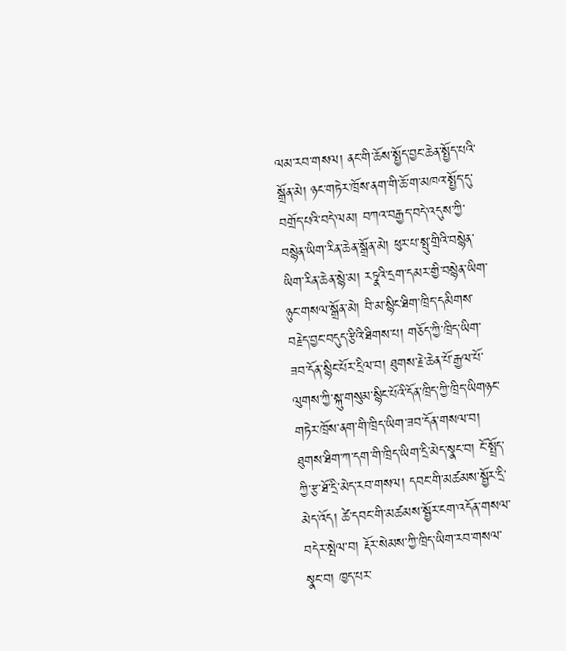ལམ་རབ་གསལ། ནང་གི་ཆོས་སྤྱོད་བྱང་ཆེན་སྤྱོད་པའི་སྒྲོན་མེ། ཉང་གཏེར་ཁྲོས་ནག་གི་ཆོ་ག་མཁའ་སྤྱོད་དུ་བགྲོད་པའི་བདེ་ལམ། བཀའ་བརྒྱད་བདེ་འདུས་ཀྱི་བསྙེན་ཡིག་རིན་ཆེན་སྒྲོན་མེ། ཕུར་པ་སྤུ་གྲིའི་བསྙེན་ཡིག་རིན་ཆེན་སྙེ་མ། རཏྣའི་དྲག་དམར་གྱི་བསྙེན་ཡིག་ཉུང་གསལ་སྒྲོན་མེ། བི་མ་སྙིང་ཐིག་ཁྲིད་དམིགས་བརྗེད་བྱང་བདུད་རྩིའི་ཐིགས་པ། གཅོད་ཀྱི་ཁྲིད་ཡིག་ཟབ་དོན་སྙིང་པོར་དྲིལ་བ། ཐུགས་རྗེ་ཆེན་པོ་རྒྱལ་པོ་ལུགས་ཀྱི་སྐུ་གསུམ་སྙིང་པོའི་དོན་ཁྲིད་ཀྱི་ཁྲིད་ཡིགཉང་གཏེར་ཁྲོས་ནག་གི་ཁྲིད་ཡིག་ཟབ་དོན་གསལ་བ། ཐུགས་ཐིག་ཀ་དག་གི་ཁྲིད་ཡིག་དྲི་མེད་སྣང་བ། ངོ་སྤྲོད་ཀྱི་རྩ་ཐོ་དྲི་མེད་རབ་གསལ། དབང་གི་མཚམས་སྦྱོར་དྲི་མེད་འོད། ཚེ་དབང་གི་མཚམས་སྦྱོར་ངག་འདོན་གསལ་བདེར་སྤེལ་བ། རྡོར་སེམས་ཀྱི་ཁྲིད་ཡིག་རབ་གསལ་སྣང་བ། ཁྱད་པར་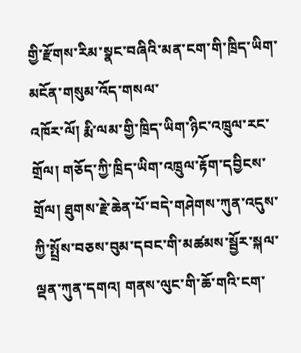གྱི་རྫོགས་རིམ་སྣང་བཞིའི་མན་ངག་གི་ཁྲིད་ཡིག་མངོན་གསུམ་འོད་གསལ་
འཁོར་ལོ། རྨི་ལམ་གྱི་ཁྲིད་ཡིག་ཉིང་འཁྲུལ་རང་གྲོལ། གཅོད་ཀྱི་ཁྲིད་ཡིག་འཁྲུལ་རྟོག་དབྱིངས་གྲོལ། ཐུགས་རྗེ་ཆེན་པོ་བདེ་གཤེགས་ཀུན་འདུས་ཀྱི་སྤྲོས་བཅས་བུམ་དབང་གི་མཚམས་སྦྱོར་སྐལ་ལྡན་ཀུན་དགའ། གནས་ལུང་གི་ཆོ་གའི་ངག་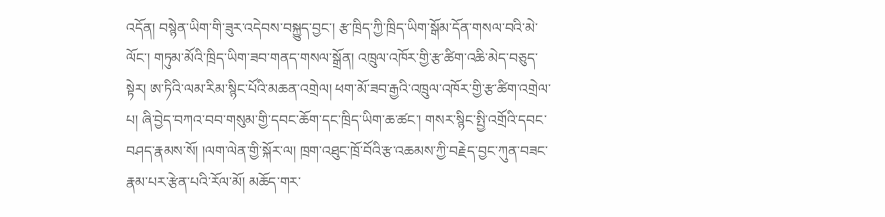འདོན། བསྙེན་ཡིག་གི་ཟུར་འདེབས་བསྐྱུད་བྱང་། རྩ་ཁྲིད་ཀྱི་ཁྲིད་ཡིག་སྒོམ་དོན་གསལ་བའི་མེ་ལོང་། གཏུམ་མོའི་ཁྲིད་ཡིག་ཟབ་གནད་གསལ་སྒྲོན། འཁྲུལ་འཁོར་གྱི་རྩ་ཚིག་འཆི་མེད་བཅུད་སྟེར། ཨ་ཏིའི་ལམ་རིམ་སྙིང་པོའི་མཆན་འགྲེལ། ཕག་མོ་ཟབ་རྒྱའི་འཁྲུལ་འཁོར་གྱི་རྩ་ཚིག་འགྲེལ་པ། ཞི་བྱེད་བཀའ་བབ་གསུམ་གྱི་དབང་ཆོག་དང་ཁྲིད་ཡིག་ཆ་ཚང་། གསར་སྙིང་སྤྱི་འགྲོའི་དབང་བཤད་རྣམས་སོ། །ལག་ལེན་གྱི་སྐོར་ལ། ཁྲག་འཐུང་ཁྲོ་བོའི་རྩ་འཆམས་ཀྱི་བརྗེད་བྱང་ཀུན་བཟང་རྣམ་པར་རྩེན་པའི་རོལ་མོ། མཆོད་གར་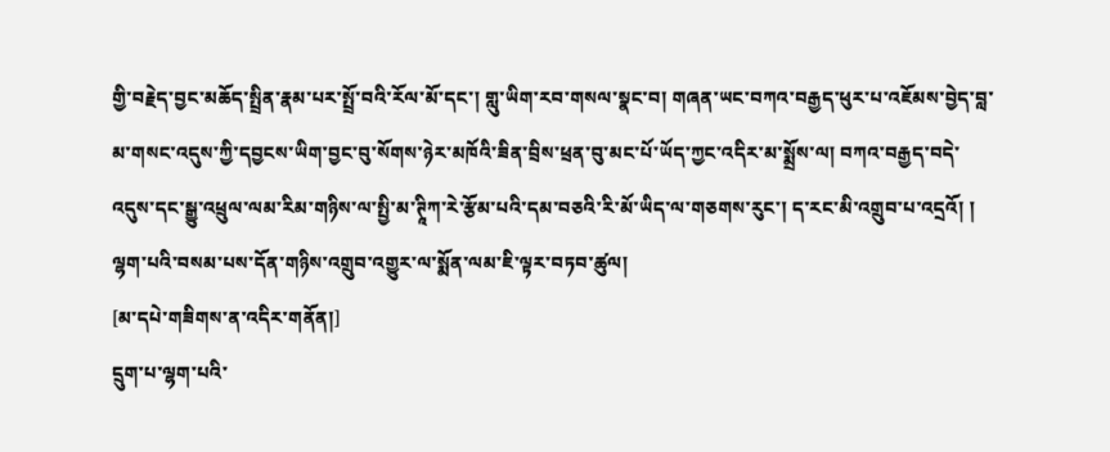གྱི་བརྗེད་བྱང་མཆོད་སྤྲིན་རྣམ་པར་སྤྲོ་བའི་རོལ་མོ་དང་། གླུ་ཡིག་རབ་གསལ་སྣང་བ། གཞན་ཡང་བཀའ་བརྒྱད་ཕུར་པ་འཇོམས་བྱེད་བླ་མ་གསང་འདུས་ཀྱི་དབྱངས་ཡིག་བྱང་བུ་སོགས་ཉེར་མཁོའི་ཟིན་བྲིས་ཕྲན་བུ་མང་པོ་ཡོད་ཀྱང་འདིར་མ་སྨྲོས་ལ། བཀའ་བརྒྱད་བདེ་འདུས་དང་སྒྱུ་འཕྲུལ་ལམ་རིམ་གཉིས་ལ་སྤྱི་མ་ཊཱིཀ་རེ་རྩོམ་པའི་དམ་བཅའི་རི་མོ་ཡིད་ལ་གཅགས་རུང་། ད་རང་མི་འགྲུབ་པ་འདྲའོ། །
ལྷག་པའི་བསམ་པས་དོན་གཉིས་འགྲུབ་འགྱུར་ལ་སྨོན་ལམ་ཇི་ལྟར་བཏབ་ཚུལ།
[མ་དཔེ་གཟིགས་ན་འདིར་གནོན།]
དྲུག་པ་ལྷག་པའི་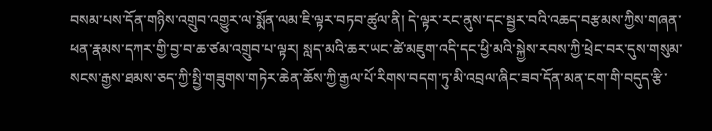བསམ་པས་དོན་གཉིས་འགྲུབ་འགྱུར་ལ་སྨོན་ལམ་ཇི་ལྟར་བཏབ་ཚུལ་ནི། དེ་ལྟར་རང་ནུས་དང་སྦྱར་བའི་འཆད་བརྩམས་ཀྱིས་གཞན་ཕན་རྣམས་དཀར་གྱི་བྱ་བ་ཆ་ཙམ་འགྲུབ་པ་ལྟར། སླད་མའི་ཆར་ཡང་ཚེ་མཇུག་འདི་དང་ཕྱི་མའི་སྐྱེས་རབས་ཀྱི་ཕྲེང་བར་དུས་གསུམ་སངས་རྒྱས་ཐམས་ཅད་ཀྱི་སྤྱི་གཟུགས་གཏེར་ཆེན་ཆོས་ཀྱི་རྒྱལ་པོ་རིགས་བདག་ཏུ་མི་འབྲལ་ཞིང་ཟབ་དོན་མན་ངག་གི་བདུད་རྩི་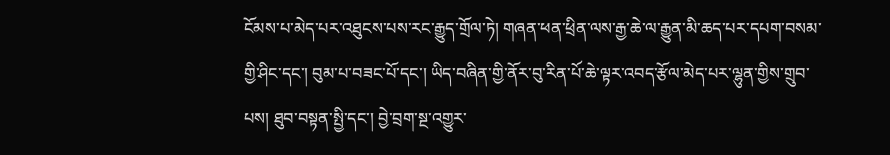ངོམས་པ་མེད་པར་འཐུངས་པས་རང་རྒྱུད་གྲོལ་ཏེ། གཞན་ཕན་ཕྲིན་ལས་རྒྱ་ཆེ་ལ་རྒྱུན་མི་ཆད་པར་དཔག་བསམ་གྱི་ཤིང་དང་། བུམ་པ་བཟང་པོ་དང་། ཡིད་བཞིན་གྱི་ནོར་བུ་རིན་པོ་ཆེ་ལྟར་འབད་རྩོལ་མེད་པར་ལྷུན་གྱིས་གྲུབ་པས། ཐུབ་བསྟན་སྤྱི་དང་། བྱེ་བྲག་སྔ་འགྱུར་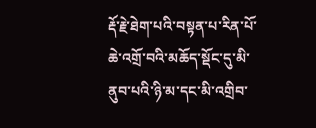རྡོ་རྗེ་ཐེག་པའི་བསྟན་པ་རིན་པོ་ཆེ་འགྲོ་བའི་མཆོད་སྡོང་དུ་མི་ནུབ་པའི་ཉི་མ་དང་མི་འགྲིབ་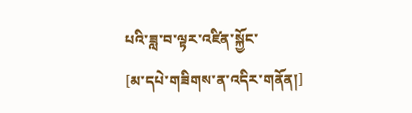པའི་ཟླ་བ་ལྟར་འཛིན་སྐྱོང་
[མ་དཔེ་གཟིགས་ན་འདིར་གནོན།]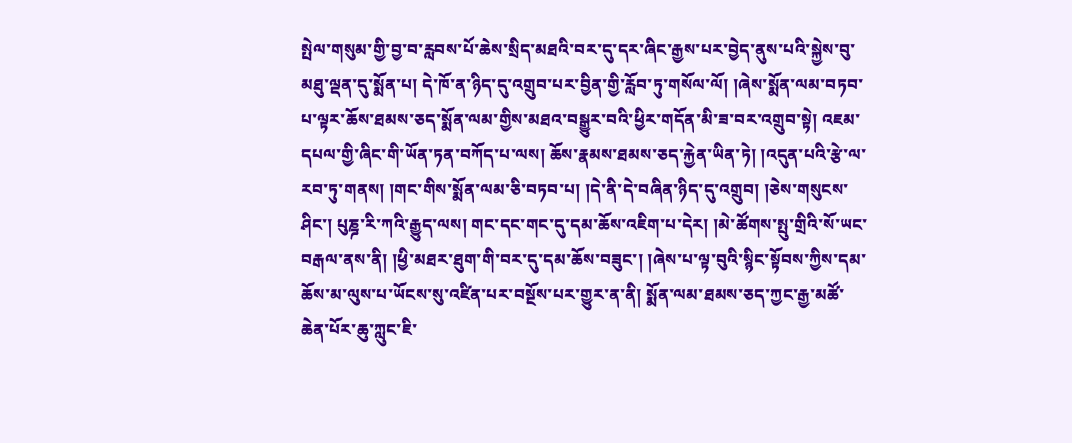སྤེལ་གསུམ་གྱི་བྱ་བ་རླབས་པོ་ཆེས་སྲིད་མཐའི་བར་དུ་དར་ཞིང་རྒྱས་པར་བྱེད་ནུས་པའི་སྐྱེས་བུ་མཐུ་ལྡན་དུ་སྨོན་པ། དེ་ཁོ་ན་ཉིད་དུ་འགྲུབ་པར་བྱིན་གྱི་རློབ་ཏུ་གསོལ་ལོ། །ཞེས་སྨོན་ལམ་བཏབ་པ་ལྟར་ཆོས་ཐམས་ཅད་སྨོན་ལམ་གྱིས་མཐའ་བསྒྱུར་བའི་ཕྱིར་གདོན་མི་ཟ་བར་འགྲུབ་སྟེ། འཇམ་དཔལ་གྱི་ཞིང་གི་ཡོན་ཏན་བཀོད་པ་ལས། ཆོས་རྣམས་ཐམས་ཅད་རྐྱེན་ཡིན་ཏེ། །འདུན་པའི་རྩེ་ལ་རབ་ཏུ་གནས། །གང་གིས་སྨོན་ལམ་ཅི་བཏབ་པ། །དེ་ནི་དེ་བཞིན་ཉིད་དུ་འགྲུབ། །ཅེས་གསུངས་ཤིང་། པུཎྜ་རི་ཀའི་རྒྱུད་ལས། གང་དང་གང་དུ་དམ་ཆོས་འཇིག་པ་དེར། །མེ་ཚོགས་སྤུ་གྲིའི་སོ་ཡང་བརྒལ་ནས་ནི། །ཕྱི་མཐར་ཐུག་གི་བར་དུ་དམ་ཆོས་བཟུང་། །ཞེས་པ་ལྟ་བུའི་སྙིང་སྟོབས་ཀྱིས་དམ་ཆོས་མ་ལུས་པ་ཡོངས་སུ་འཛིན་པར་བསྔོས་པར་གྱུར་ན་ནི། སྨོན་ལམ་ཐམས་ཅད་ཀྱང་རྒྱ་མཚོ་ཆེན་པོར་ཆུ་ཀླུང་ཇི་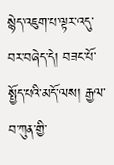སྙེད་འཇུག་པ་ལྟར་འདུ་བར་བཞེད་དེ། བཟང་པོ་སྤྱོད་པའི་མདོ་ལས། རྒྱལ་བ་ཀུན་གྱི་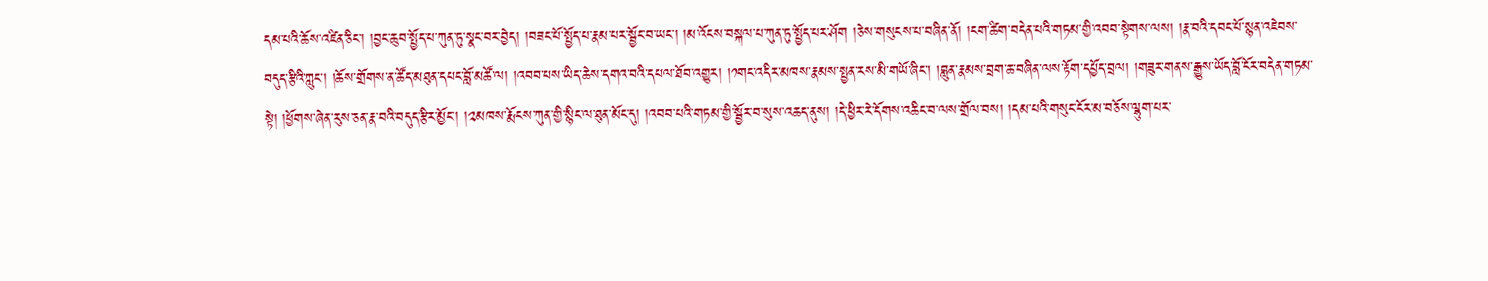དམ་པའི་ཆོས་འཛིན་ཅིང་། །བྱང་ཆུབ་སྤྱོད་པ་ཀུན་ཏུ་སྣང་བར་བྱེད། །བཟང་པོ་སྤྱོད་པ་རྣམ་པར་སྦྱོང་བ་ཡང་། །མ་འོངས་བསྐལ་པ་ཀུན་ཏུ་སྤྱོད་པར་ཤོག །ཅེས་གསུངས་པ་བཞིན་ནོ། །ངག་ཚིག་བདེན་པའི་གཏམ་གྱི་འབབ་སྟེགས་ལས། །རྣ་བའི་དབང་པོ་སྙན་འཇེབས་བདུད་རྩིའི་ཀླུང་། །ཆོས་གྲོགས་ན་ཚོད་མཐུན་དཔང་བློ་མཚོ་ལ། །འབབ་པས་ཡིད་ཆེས་དགའ་བའི་དཔལ་ཐོབ་འགྱུར། །༡གང་འདིར་མཁས་རྣམས་སྤྱན་རས་མི་གཡོ་ཞིང་། །བླུན་རྣམས་བྲག་ཆ་བཞིན་ལས་རྟོག་དཔྱོད་བྲལ། །གཟུར་གནས་རྒྱུས་ཡོད་བློ་ངོར་བདེན་གཏམ་སྟེ། །ཕྱོགས་ཞེན་རུས་ཅན་རྣ་བའི་བདུད་རྩིར་མྱོང་། །༢མཁས་རྨོངས་ཀུན་གྱི་སྙིང་ལ་ཐུན་མོང་དུ། །འབབ་པའི་གཏམ་གྱི་སྦྱོར་བ་སུས་འཆད་ནུས། །དེ་ཕྱིར་རེ་དོགས་འཆིང་བ་ལས་གྲོལ་བས། །དམ་པའི་གསུང་ངོར་མ་བཅོས་ལྷུག་པར་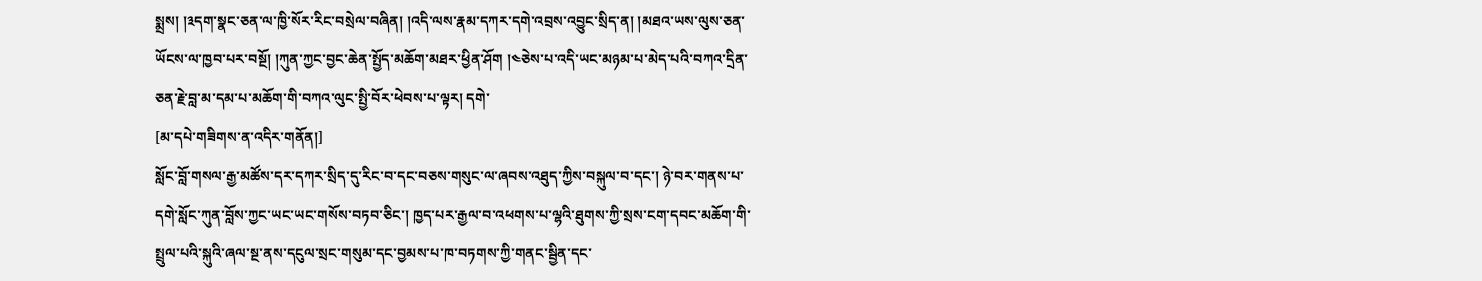སྨྲས། །༣དག་སྣང་ཅན་ལ་ཁྱི་སོར་རིང་བསྲེལ་བཞིན། །འདི་ལས་རྣམ་དཀར་དགེ་འབྲས་འབྱུང་སྲིད་ན། །མཐའ་ཡས་ལུས་ཅན་ཡོངས་ལ་ཁྱབ་པར་བསྔོ། །ཀུན་ཀྱང་བྱང་ཆེན་སྤྱོད་མཆོག་མཐར་ཕྱིན་ཤོག །༤ཅེས་པ་འདི་ཡང་མཉམ་པ་མེད་པའི་བཀའ་དྲིན་ཅན་རྗེ་བླ་མ་དམ་པ་མཆོག་གི་བཀའ་ལུང་སྤྱི་བོར་ཕེབས་པ་ལྟར། དགེ་
[མ་དཔེ་གཟིགས་ན་འདིར་གནོན།]
སློང་བློ་གསལ་རྒྱ་མཚོས་དར་དཀར་སྲིད་དུ་རིང་བ་དང་བཅས་གསུང་ལ་ཞབས་འཐུད་ཀྱིས་བསྐུལ་བ་དང་། ཉེ་བར་གནས་པ་དགེ་སློང་ཀུན་བློས་ཀྱང་ཡང་ཡང་གསོས་བཏབ་ཅིང་། ཁྱད་པར་རྒྱལ་བ་འཕགས་པ་ལྷའི་ཐུགས་ཀྱི་སྲས་ངག་དབང་མཆོག་གི་སྤྲུལ་པའི་སྐུའི་ཞལ་སྔ་ནས་དངུལ་སྲང་གསུམ་དང་བྱམས་པ་ཁ་བཏགས་ཀྱི་གནང་སྦྱིན་དང་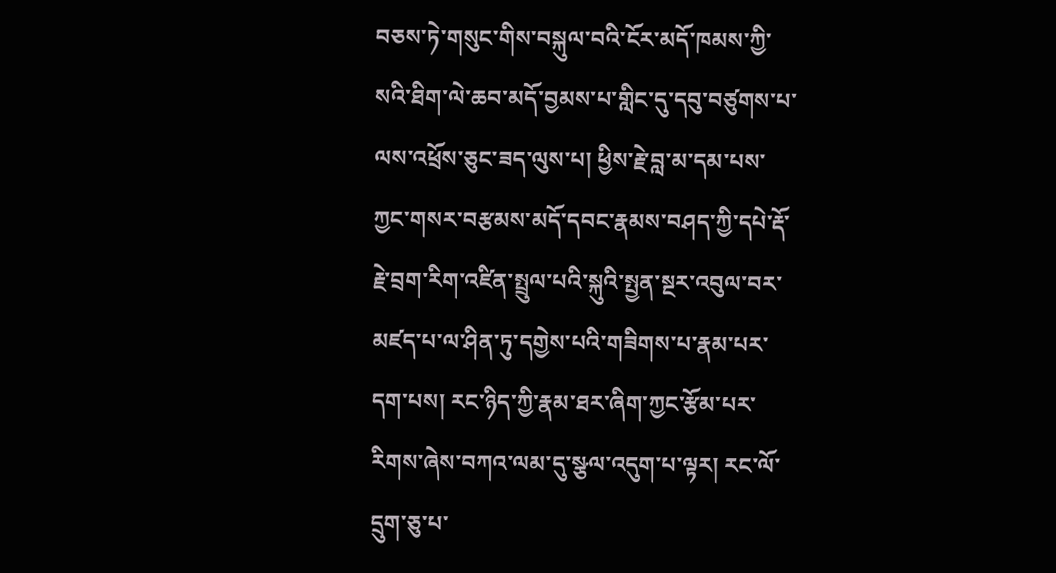བཅས་ཏེ་གསུང་གིས་བསྐུལ་བའི་ངོར་མདོ་ཁམས་ཀྱི་སའི་ཐིག་ལེ་ཆབ་མདོ་བྱམས་པ་གླིང་དུ་དབུ་བཙུགས་པ་ལས་འཕྲོས་ཅུང་ཟད་ལུས་པ། ཕྱིས་རྗེ་བླ་མ་དམ་པས་ཀྱང་གསར་བརྩམས་མདོ་དབང་རྣམས་བཤད་ཀྱི་དཔེ་རྡོ་རྗེ་བྲག་རིག་འཛིན་སྤྲུལ་པའི་སྐུའི་སྤྱན་སྔར་འབུལ་བར་མཛད་པ་ལ་ཤིན་ཏུ་དགྱེས་པའི་གཟིགས་པ་རྣམ་པར་དག་པས། རང་ཉིད་ཀྱི་རྣམ་ཐར་ཞིག་ཀྱང་རྩོམ་པར་རིགས་ཞེས་བཀའ་ལམ་དུ་སྩལ་འདུག་པ་ལྟར། རང་ལོ་དྲུག་ཅུ་པ་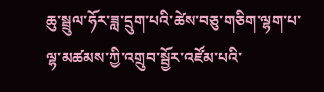ཆུ་སྦྲུལ་ཧོར་ཟླ་དྲུག་པའི་ཚེས་བཅུ་གཅིག་ལྷག་པ་ལྷ་མཚམས་ཀྱི་འགྲུབ་སྦྱོར་འཛོམ་པའི་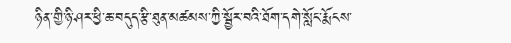ཉིན་གྱི་ཉི་ཤར་ཕྱི་ཆ་བདུད་རྩི་ཐུན་མཚམས་ཀྱི་སྦྱོར་བའི་ཐོག་དགེ་སློང་རྨོངས་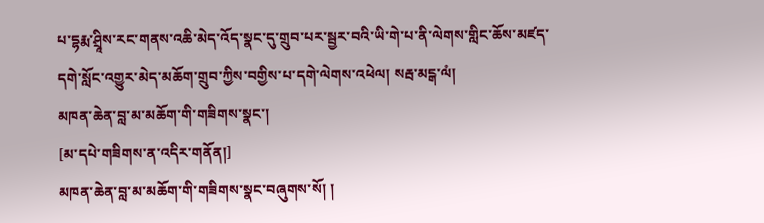པ་དྷརྨ་ཤྲཱིས་རང་གནས་འཆི་མེད་འོད་སྣང་དུ་གྲུབ་པར་སྦྱར་བའི་ཡི་གེ་པ་ནི་ལེགས་གླིང་ཆོས་མཛད་དགེ་སློང་འགྱུར་མེད་མཆོག་གྲུབ་ཀྱིས་བགྱིས་པ་དགེ་ལེགས་འཕེལ། སརྦ་མངྒ་ལཾ།
མཁན་ཆེན་བླ་མ་མཆོག་གི་གཟིགས་སྣང་།
[མ་དཔེ་གཟིགས་ན་འདིར་གནོན།]
མཁན་ཆེན་བླ་མ་མཆོག་གི་གཟིགས་སྣང་བཞུགས་སོ། །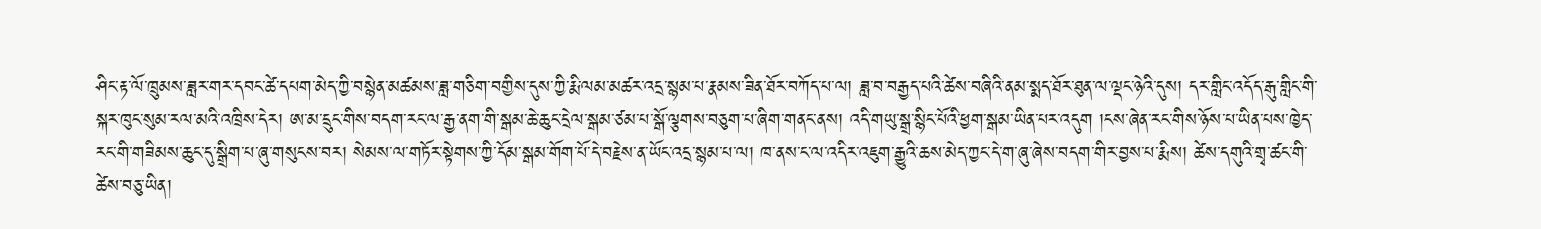ཤིང་རྟ་ལོ་ཁྲུམས་ཟླར་གར་དབང་ཚེ་དཔག་མེད་ཀྱི་བསྙེན་མཚམས་ཟླ་གཅིག་བགྱིས་དུས་ཀྱི་རྨི་ལམ་མཚར་འདྲ་སྙམ་པ་རྣམས་ཟིན་ཐོར་བཀོད་པ་ལ། ཟླ་བ་བརྒྱད་པའི་ཚེས་བཞིའི་ནམ་སྨད་ཐོར་ཐུན་ལ་ལྡང་ཉེའི་དུས། དར་གླིང་འདོད་རྒུ་གླིང་གི་སྐར་ཁུང་སུམ་རལ་མའི་འཁྲིས་དེར། ཨ་མ་དྲུང་གིས་བདག་རང་ལ་རྒྱ་ནག་གི་སྒམ་ཆེ་ཆུང་དྲེལ་སྒམ་ཙམ་པ་སྒོ་ལྕགས་བཅུག་པ་ཞིག་གནང་ནས། འདི་གཡུ་སྒྲ་སྙིང་པོའི་ཕྱག་སྒམ་ཡིན་པར་འདུག །ངས་ཞེན་རང་གིས་ཉོས་པ་ཡིན་པས་ཁྱེད་རང་གི་གཟིམས་ཆུང་དུ་སྒྲིག་པ་ཞུ་གསུངས་བར། སེམས་ལ་གཏོར་སྟེགས་ཀྱི་དོམ་སྒམ་གོག་པོ་དེ་བརྗེས་ན་ཡོང་འདྲ་སྙམ་པ་ལ། ཁ་ནས་ང་ལ་འདིར་འཇུག་རྒྱུའི་ཆས་མེད་ཀྱང་དེ་ག་ཞུ་ཞེས་བདག་གིར་བྱས་པ་རྨིས། ཚེས་དགུའི་གྲྭ་ཚང་གི་ཚེས་བཅུ་ཡིན།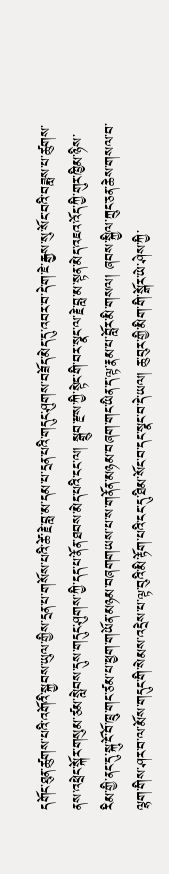དགོང་ཐུན་ཚུགས་པའི་འགོའི་སྐྱབས་ཡུལ་གྱིས་དྲན་པ་གསོས་པའི་ཚེ་རྗེ་བླ་མ་དམ་པ་དྲན་པའི་གདུང་ཤུགས་བཟོད་མེད་དུ་འབར་བ་དེ་ག་ཇེ་རྒྱས་སུ་སོང་བའི་བཟླས་པ་ཚུགས་ནས་འཕྲེང་སྐོར་གསུམ་ཙམ་སླེབས་དུས་གདུང་ཤུགས་ཀྱི་དད་པ་ནོན་ཐབས་མེད་པའི་ངང་ལ། སྒྲུབ་རྫས་ཀྱི་སྟེང་གི་བར་སྣང་ལ་རྗེ་བླ་མ་སྟན་མེད་འཇའ་འོད་ཀྱི་གུར་ཁྱིམ་ཉིས་རིམ་གྱི་ནང་དུ་སྐུ་ངོ་བོ་ཁྲུ་གང་ཙམ་པ་ཕྱག་གཡོན་མཉམ་བཞགགཡས་པ་ས་གནོན་མཉམ་བཞག་གང་ཡིན་ད་ལྟ་རྣམ་པ་བློར་མི་གསལ། ཞབས་སྐྱིལ་ཀྲུང་ཅན་ཆེས་གསལ་བ་ལྷག་གིས་ཤར་བ་ལ་མོས་གདུང་གི་སེམས་འདྲེས་པ་ལྟ་བུའི་མི་རྟོག་པའི་ངང་དུ་ཐིམ་སོང་བ་དང་སྣང་བ་དེ་ཡལ། ཆུ་བུར་གྱི་མིག་གི་སྒོར་ཡེ་ཤེས་ཀྱི་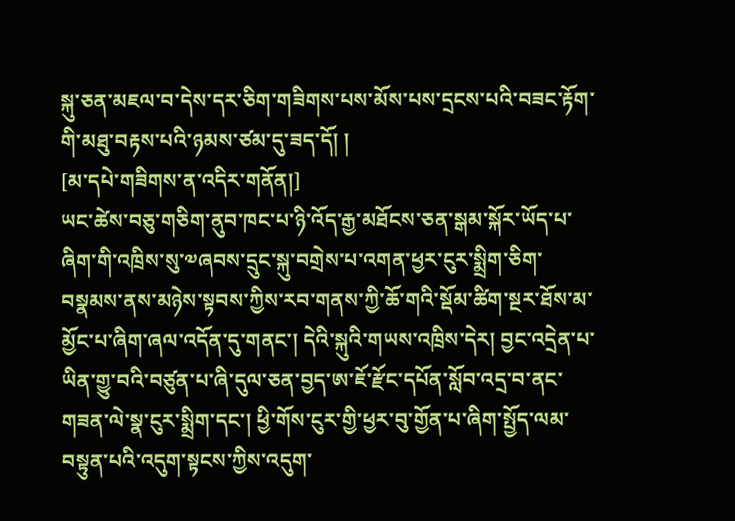སྐུ་ཅན་མཇལ་བ་དེས་དར་ཅིག་གཟིགས་པས་མོས་པས་དྲངས་པའི་བཟང་རྟོག་གི་མཐུ་བརྟས་པའི་ཉམས་ཙམ་དུ་ཟད་དོ། །
[མ་དཔེ་གཟིགས་ན་འདིར་གནོན།]
ཡང་ཚེས་བཅུ་གཅིག་ནུབ་ཁང་པ་ཉི་འོད་རྒྱ་མཐོངས་ཅན་སྒམ་སྐོར་ཡོད་པ་ཞིག་གི་འཁྲིས་སུ་༧ཞབས་དྲུང་སྐུ་བགྲེས་པ་འགན་ཕྱར་ངུར་སྨྲིག་ཅིག་བསྣམས་ནས་མཉེས་སྟབས་ཀྱིས་རབ་གནས་ཀྱི་ཆོ་གའི་སྡོམ་ཚིག་སྔར་ཐོས་མ་མྱོང་པ་ཞིག་ཞལ་འདོན་དུ་གནང་། དེའི་སྐུའི་གཡས་འཁྲིས་དེར། བྱང་འདྲེན་པ་ཡིན་གྱུ་བའི་བཙུན་པ་ཞི་དུལ་ཅན་བྱད་ཨ་ཇོ་རྫོང་དཔོན་སློབ་འདྲ་བ་ནང་གཟན་ལེ་སྣ་ངུར་སྨྲིག་དང་། ཕྱི་གོས་ངུར་གྱི་ཕྱར་བུ་གྱོན་པ་ཞིག་སྤྱོད་ལམ་བསྟུན་པའི་འདུག་སྟངས་ཀྱིས་འདུག་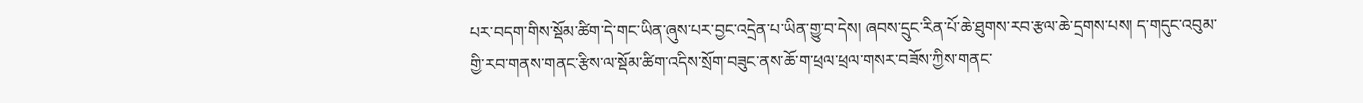པར་བདག་གིས་སྡོམ་ཚིག་དེ་གང་ཡིན་ཞུས་པར་བྱང་འདྲེན་པ་ཡིན་གྱུ་བ་དེས། ཞབས་དྲུང་རིན་པོ་ཆེ་ཐུགས་རབ་རྩལ་ཆེ་དྲགས་པས། ད་གདུང་འབུམ་གྱི་རབ་གནས་གནང་རྩིས་ལ་སྡོམ་ཚིག་འདིས་སྲོག་བཟུང་ནས་ཆོ་ག་ཕྲལ་ཕྲལ་གསར་བཟོས་ཀྱིས་གནང་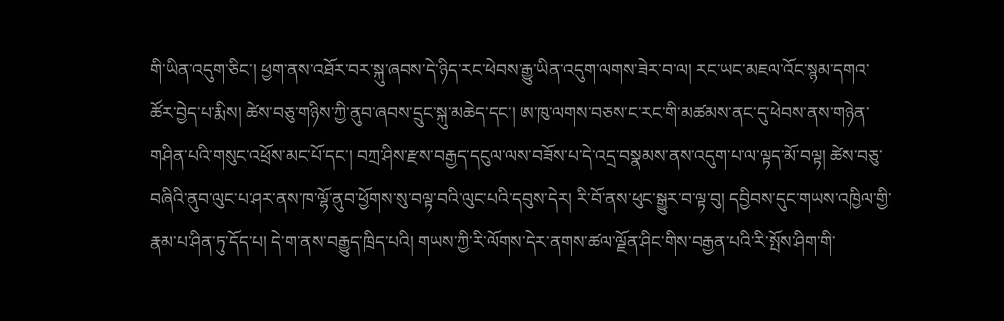གི་ཡིན་འདུག་ཅིང་། ཕྱག་ནས་འཐོར་བར་སྐུ་ཞབས་དེ་ཉིད་རང་ཕེབས་རྒྱུ་ཡིན་འདུག་ལགས་ཟེར་བ་ལ། རང་ཡང་མཇལ་འོང་སྙམ་དགའ་ཚོར་བྱེད་པ་རྨིས། ཚེས་བཅུ་གཉིས་ཀྱི་ནུབ་ཞབས་དྲུང་སྐུ་མཆེད་དང་། ཨ་ཁུ་ལགས་བཅས་ང་རང་གི་མཚམས་ནང་དུ་ཕེབས་ནས་གཉེན་གཤིན་པའི་གསུང་འཕྲོས་མང་པོ་དང་། བཀྲ་ཤིས་རྫས་བརྒྱད་དངུལ་ལས་བཟོས་པ་དེ་འདྲ་བསྣམས་ནས་འདུག་པ་ལ་ལྟད་མོ་བལྟ། ཚེས་བཅུ་བཞིའི་ནུབ་ལུང་པ་ཤར་ནས་ཁ་ལྷོ་ནུབ་ཕྱོགས་སུ་བལྟ་བའི་ལུང་པའི་དབུས་དེར། རི་བོ་ནས་ཕུང་སྒྱུར་བ་ལྟ་བུ། དབྱིབས་དུང་གཡས་འཁྱིལ་གྱི་རྣམ་པ་ཤིན་ཏུ་དོད་པ། དེ་ག་ནས་བརྒྱུད་ཁྲིད་པའི། གཡས་ཀྱི་རི་ལོགས་དེར་ནགས་ཚལ་ལྗོན་ཤིང་གིས་བརྒྱན་པའི་རི་སྤོས་ཤིག་གི་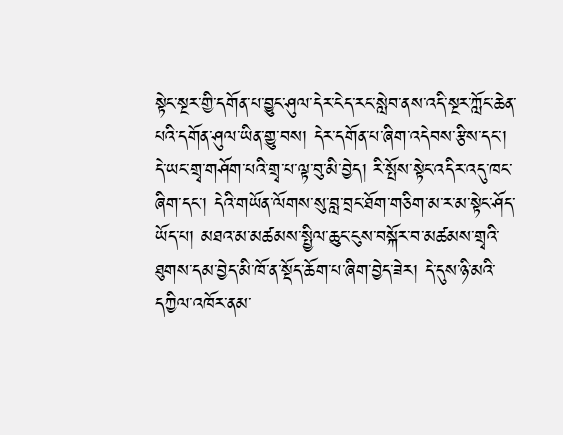སྟེང་སྔར་གྱི་དགོན་པ་བྱུང་ཤུལ་དེར་ངེད་རང་སླེབ་ནས་འདི་སྔར་ཀློང་ཆེན་པའི་དགོན་ཤུལ་ཡིན་གྱུ་བས། དེར་དགོན་པ་ཞིག་འདེབས་རྩིས་དང་། དེ་ཡང་གྲྭ་གཤོག་པའི་གྲྭ་པ་ལྟ་བུ་མི་བྱེད། རི་སྤོས་སྟེང་འདིར་འདུ་ཁང་ཞིག་དང་། དེའི་གཡོན་ལོགས་སུ་བླ་བྲང་ཐོག་གཅིག་མ་ར་མ་སྟེང་ཤོད་ཡོད་པ། མཐའ་མ་མཚམས་སྤྱིལ་ཆུང་ངུས་བསྐོར་བ་མཚམས་གྲྭའི་ཐུགས་དམ་བྱེད་མི་ཁོ་ན་སྡོད་ཆོག་པ་ཞིག་བྱེད་ཟེར། དེ་དུས་ཉི་མའི་དཀྱིལ་འཁོར་ནམ་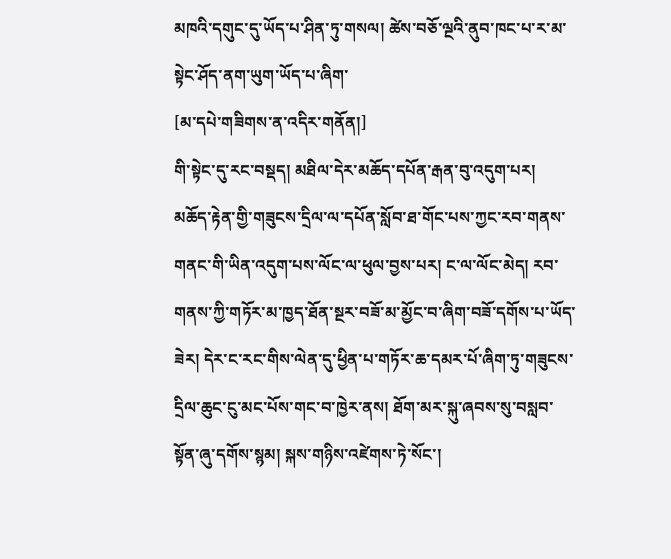མཁའི་དགུང་དུ་ཡོད་པ་ཤིན་ཏུ་གསལ། ཚེས་བཅོ་ལྔའི་ནུབ་ཁང་པ་ར་མ་སྟེང་ཤོད་ནག་ཡུག་ཡོད་པ་ཞིག་
[མ་དཔེ་གཟིགས་ན་འདིར་གནོན།]
གི་སྟེང་དུ་རང་བསྡད། མཐིལ་དེར་མཆོད་དཔོན་རྒན་བུ་འདུག་པར། མཆོད་རྟེན་གྱི་གཟུངས་དྲིལ་ལ་དཔོན་སློབ་ཐ་གོང་པས་ཀྱང་རབ་གནས་གནང་གི་ཡིན་འདུག་པས་ལོང་ལ་ཕུལ་བྱས་པར། ང་ལ་ལོང་མེད། རབ་གནས་ཀྱི་གཏོར་མ་ཁྱད་ཐོན་སྔར་བཟོ་མ་མྱོང་བ་ཞིག་བཟོ་དགོས་པ་ཡོད་ཟེར། དེར་ང་རང་གིས་ལེན་དུ་ཕྱིན་པ་གཏོར་ཆ་དམར་པོ་ཞིག་ཏུ་གཟུངས་དྲིལ་ཆུང་ངུ་མང་པོས་གང་བ་ཁྱེར་ནས། ཐོག་མར་སྐུ་ཞབས་སུ་བསླབ་སྟོན་ཞུ་དགོས་སྙམ། སྐས་གཉིས་འཛེགས་ཏེ་སོང་།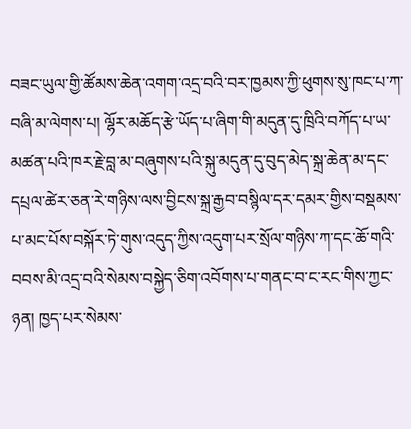བཟང་ཡུལ་གྱི་ཚོམས་ཆེན་འགག་འདྲ་བའི་བར་ཁྱམས་ཀྱི་ཕུགས་སུ་ཁང་པ་ཀ་བཞི་མ་ལེགས་པ། ལྷོར་མཆོད་རྩེ་ཡོད་པ་ཞིག་གི་མདུན་དུ་ཁྲིའི་བཀོད་པ་ཡ་མཚན་པའི་ཁར་རྗེ་བླ་མ་བཞུགས་པའི་སྐུ་མདུན་དུ་བུད་མེད་སྐྲ་ཆེན་མ་དང་དཔྲལ་ཚེར་ཅན་རེ་གཉིས་ལས་བྱིངས་སྐྲ་རྒྱབ་བསྙིལ་དར་དམར་གྱིས་བསྡམས་པ་མང་པོས་བསྐོར་ཏེ་གུས་འདུད་ཀྱིས་འདུག་པར་སྲོལ་གཉིས་ཀ་དང་ཆོ་གའི་བབས་མི་འདྲ་བའི་སེམས་བསྐྱེད་ཅིག་འབོགས་པ་གནང་བ་ང་རང་གིས་ཀྱང་ཉན། ཁྱད་པར་སེམས་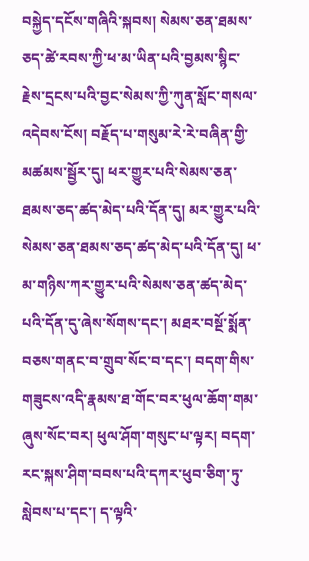བསྐྱེད་དངོས་གཞིའི་སྐབས། སེམས་ཅན་ཐམས་ཅད་ཚེ་རབས་ཀྱི་ཕ་མ་ཡིན་པའི་བྱམས་སྙིང་རྗེས་དྲངས་པའི་བྱང་སེམས་ཀྱི་ཀུན་སློང་གསལ་འདེབས་ངོས། བརྗོད་པ་གསུམ་རེ་རེ་བཞིན་གྱི་མཚམས་སྦྱོར་དུ། ཕར་གྱུར་པའི་སེམས་ཅན་ཐམས་ཅད་ཚད་མེད་པའི་དོན་དུ། མར་གྱུར་པའི་སེམས་ཅན་ཐམས་ཅད་ཚད་མེད་པའི་དོན་དུ། ཕ་མ་གཉིས་ཀར་གྱུར་པའི་སེམས་ཅན་ཚད་མེད་པའི་དོན་དུ་ཞེས་སོགས་དང་། མཐར་བསྔོ་སྨོན་བཅས་གནང་བ་གྲུབ་སོང་བ་དང་། བདག་གིས་གཟུངས་འདི་རྣམས་ཐ་གོང་བར་ཕུལ་ཆོག་གམ་ཞུས་སོང་བར། ཕུལ་ཤོག་གསུང་པ་ལྟར། བདག་རང་སྐས་ཤིག་བབས་པའི་དཀར་ཕུབ་ཅིག་ཏུ་སླེབས་པ་དང་། ད་ལྟའི་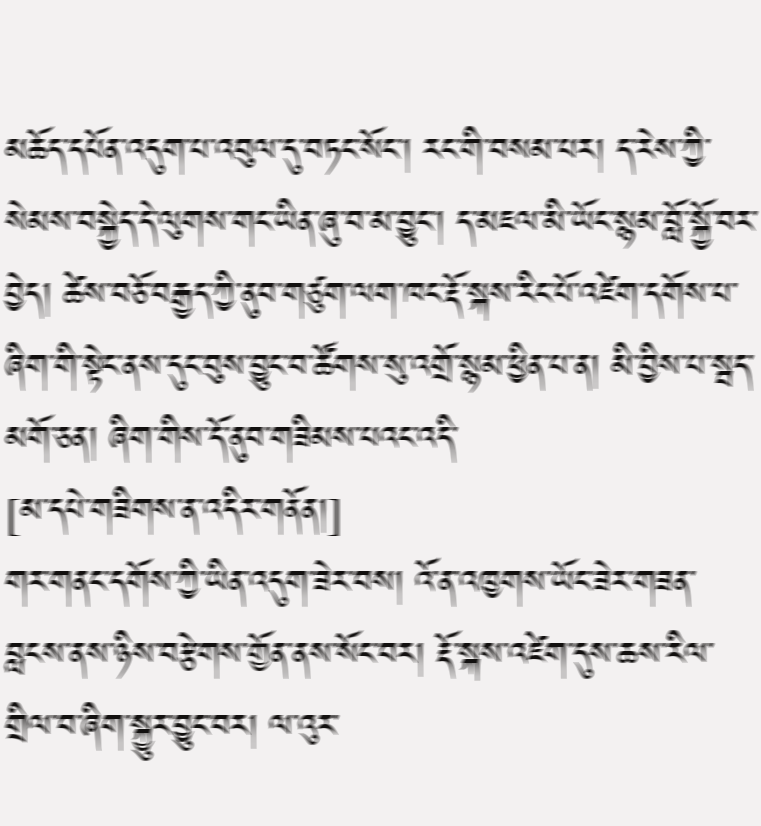མཆོད་དཔོན་འདུག་པ་འབུལ་དུ་བཏང་སོང་། རང་གི་བསམ་པར། ད་རེས་ཀྱི་སེམས་བསྐྱེད་དེ་ལུགས་གང་ཡིན་ཞུ་བ་མ་བྱུང་། ད་མཇལ་མི་ཡོང་སྙམ་བློ་སྐྱོ་བར་བྱེད། ཚེས་བཅོ་བརྒྱད་ཀྱི་ནུབ་གཙུག་ལག་ཁང་རྡོ་སྐས་རིང་པོ་འཛེག་དགོས་པ་ཞིག་གི་སྟེང་ནས་དུང་བུས་བྱུང་བ་ཚོགས་སུ་འགྲོ་སྙམ་ཕྱིན་པ་ན། མི་བྱིས་པ་སྦད་མགོ་ཅན། ཞིག་གིས་དོ་ནུབ་གཟིམས་པའང་འདི་
[མ་དཔེ་གཟིགས་ན་འདིར་གནོན།]
གར་གནང་དགོས་ཀྱི་ཡིན་འདུག་ཟེར་བས། འོ་ན་འཁྱགས་ཡོང་ཟེར་གཟན་བླངས་ནས་ཉིས་བརྩེགས་གྱོན་ནས་སོང་བར། རྡོ་སྐས་འཛེག་དུས་ཆས་རིལ་གྲིལ་བ་ཞིག་སྐྱུར་བྱུང་བར། ལ་འུར་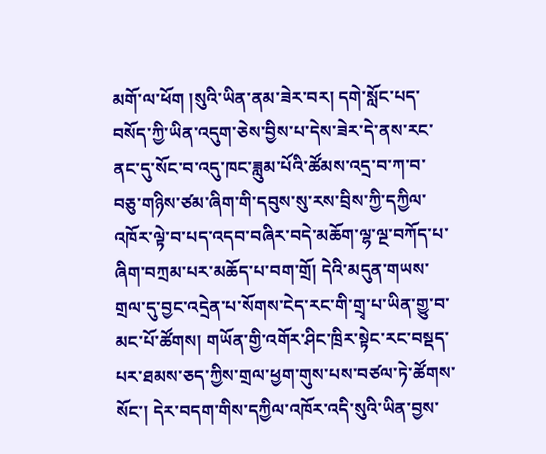མགོ་ལ་ཕོག །སུའི་ཡིན་ནམ་ཟེར་བར། དགེ་སློང་པད་བསོད་ཀྱི་ཡིན་འདུག་ཅེས་བྱིས་པ་དེས་ཟེར་དེ་ནས་རང་ནང་དུ་སོང་བ་འདུ་ཁང་ཟླུམ་པོའི་ཚོམས་འདྲ་བ་ཀ་བ་བཅུ་གཉིས་ཙམ་ཞིག་གི་དབུས་སུ་རས་བྲིས་ཀྱི་དཀྱིལ་འཁོར་ལྟེ་བ་པད་འདབ་བཞིར་བདེ་མཆོག་ལྷ་ལྔ་བཀོད་པ་ཞིག་བཀྲམ་པར་མཆོད་པ་བག་གྲོ། དེའི་མདུན་གཡས་གྲལ་དུ་བྱང་འདྲེན་པ་སོགས་ངེད་རང་གི་གྲྭ་པ་ཡིན་གྱུ་བ་མང་པོ་ཚོགས། གཡོན་གྱི་འགོར་ཤིང་ཁྲིར་སྟེང་རང་བསྡད་པར་ཐམས་ཅད་ཀྱིས་གྲལ་ཕྱག་གུས་པས་བཙལ་ཏེ་ཚོགས་སོང་། དེར་བདག་གིས་དཀྱིལ་འཁོར་འདི་སུའི་ཡིན་བྱས་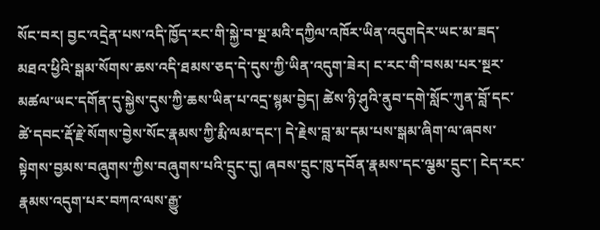སོང་བར། བྱང་འདྲེན་པས་འདི་ཁྱོད་རང་གི་སྐྱེ་བ་སྔ་མའི་དཀྱིལ་འཁོར་ཡིན་འདུགདེར་ཡང་མ་ཟད་མཐའ་ཕྱིའི་སྒམ་སོགས་ཆས་འདི་ཐམས་ཅད་དེ་དུས་ཀྱི་ཡིན་འདུག་ཟེར། ང་རང་གི་བསམ་པར་སྔར་མཚལ་ཡང་དགོན་དུ་སྐྱེས་དུས་ཀྱི་ཆས་ཡིན་པ་འདྲ་སྙམ་བྱེད། ཚེས་ཉི་ཤུའི་ནུབ་དགེ་སློང་ཀུན་བློ་དང་ཚེ་དབང་རྡོ་རྗེ་སོགས་བྱེས་སོང་རྣམས་ཀྱི་རྨི་ལམ་དང་། དེ་རྗེས་བླ་མ་དམ་པས་སྒམ་ཞིག་ལ་ཞབས་སྟེགས་བྱམས་བཞུགས་ཀྱིས་བཞུགས་པའི་དྲུང་དུ། ཞབས་དྲུང་ཁུ་དབོན་རྣམས་དང་ལྕམ་དྲུང་། ངེད་རང་རྣམས་འདུག་པར་བཀའ་ལས་རྒྱུ་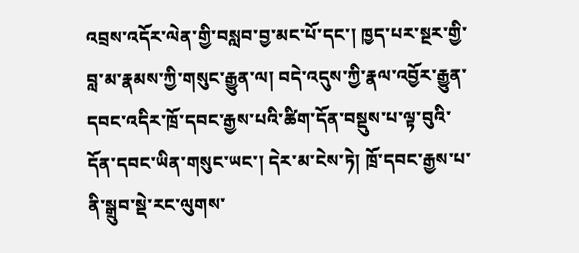འབྲས་འདོར་ལེན་གྱི་བསླབ་བྱ་མང་པོ་དང་། ཁྱད་པར་སྔར་གྱི་བླ་མ་རྣམས་ཀྱི་གསུང་རྒྱུན་ལ། བདེ་འདུས་ཀྱི་རྣལ་འབྱོར་རྒྱུན་དབང་འདིར་ཁྲོ་དབང་རྒྱས་པའི་ཚིག་དོན་བསྡུས་པ་ལྟ་བུའི་དོན་དབང་ཡིན་གསུང་ཡང་། དེར་མ་ངེས་ཏེ། ཁྲོ་དབང་རྒྱས་པ་ནི་སྒྲུབ་སྡེ་རང་ལུགས་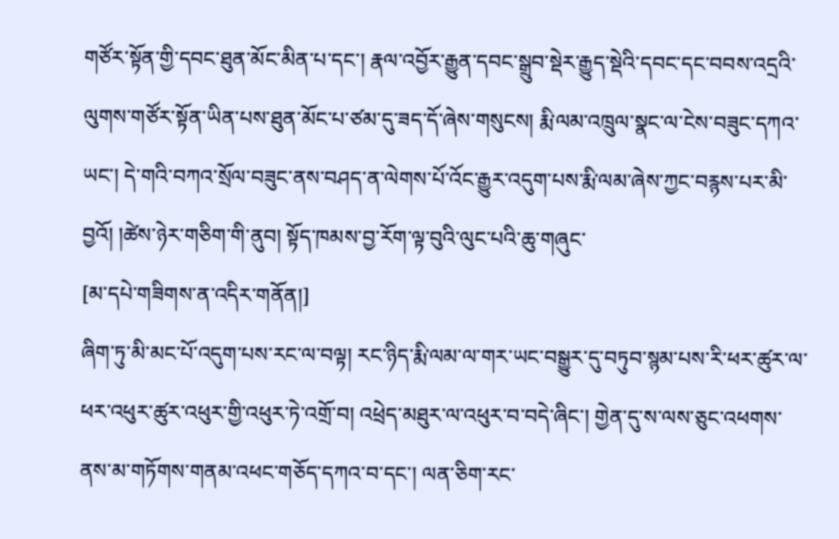གཙོར་སྟོན་གྱི་དབང་ཐུན་མོང་མིན་པ་དང་། རྣལ་འབྱོར་རྒྱུན་དབང་སྒྲུབ་སྡེར་རྒྱུད་སྡེའི་དབང་དང་བབས་འདྲའི་ལུགས་གཙོར་སྟོན་ཡིན་པས་ཐུན་མོང་པ་ཙམ་དུ་ཟད་དོ་ཞེས་གསུངས། རྨི་ལམ་འཁྲུལ་སྣང་ལ་ངེས་བཟུང་དཀའ་ཡང་། དེ་གའི་བཀའ་སྲོལ་བཟུང་ནས་བཤད་ན་ལེགས་པོ་འོང་རྒྱུར་འདུག་པས་རྨི་ལམ་ཞེས་ཀྱང་བརྙས་པར་མི་བྱའོ། །ཚེས་ཉེར་གཅིག་གི་ནུབ། སྟོད་ཁམས་བྱ་རོག་ལྟ་བུའི་ལུང་པའི་ཆུ་གཞུང་
[མ་དཔེ་གཟིགས་ན་འདིར་གནོན།]
ཞིག་ཏུ་མི་མང་པོ་འདུག་པས་རང་ལ་བལྟ། རང་ཉིད་རྨི་ལམ་ལ་གར་ཡང་བསྒྱུར་དུ་བཏུབ་སྙམ་པས་རི་ཕར་ཚུར་ལ་ཕར་འཕུར་ཚུར་འཕུར་གྱི་འཕུར་ཏེ་འགྲོ་བ། འཕྲེད་མཐུར་ལ་འཕུར་བ་བདེ་ཞིང་། གྱེན་དུ་ས་ལས་ཅུང་འཕགས་ནས་མ་གཏོགས་གནམ་འཕང་གཅོད་དཀའ་བ་དང་། ལན་ཅིག་རང་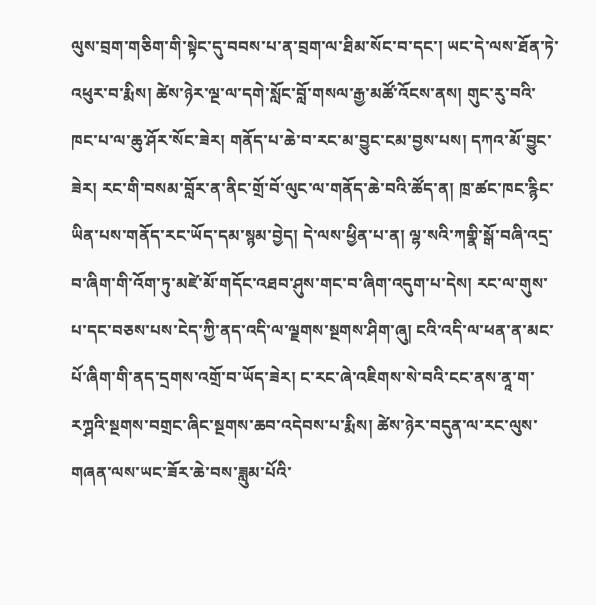ལུས་བྲག་གཅིག་གི་སྟེང་དུ་བབས་པ་ན་བྲག་ལ་ཐིམ་སོང་བ་དང་། ཡང་དེ་ལས་ཐོན་ཏེ་འཕུར་བ་རྨིས། ཚེས་ཉེར་ལྔ་ལ་དགེ་སློང་བློ་གསལ་རྒྱ་མཚོ་འོངས་ནས། གུང་རུ་བའི་ཁང་པ་ལ་ཆུ་ཤོར་སོང་ཟེར། གནོད་པ་ཆེ་བ་རང་མ་བྱུང་ངམ་བྱས་པས། དཀའ་མོ་བྱུང་ཟེར། རང་གི་བསམ་བློར་ན་ནིང་གྲོ་བོ་ལུང་ལ་གནོད་ཆེ་བའི་ཚོད་ན། ཁྲ་ཚང་ཁང་རྙིང་ཡིན་པས་གནོད་རང་ཡོད་དམ་སྙམ་བྱེད། དེ་ལས་ཕྱིན་པ་ན། ལྷ་སའི་ཀགྣི་སྒོ་བཞི་འདྲ་བ་ཞིག་གི་འོག་ཏུ་མཛེ་མོ་གདོང་འཐབ་ཤུས་གང་བ་ཞིག་འདུག་པ་དེས། རང་ལ་གུས་པ་དང་བཅས་པས་ངེད་ཀྱི་ནད་འདི་ལ་ལྗགས་སྔགས་ཤིག་ཞུ། ངའི་འདི་ལ་ཕན་ན་མང་པོ་ཞིག་གི་ནད་དྲགས་འགྲོ་བ་ཡོད་ཟེར། ང་རང་ཞེ་འཇིགས་སེ་བའི་ངང་ནས་ནཱ་ག་རཀྴའི་སྔགས་བགྲང་ཞིང་སྔགས་ཆབ་འདེབས་པ་རྨིས། ཚེས་ཉེར་བདུན་ལ་རང་ལུས་གཞན་ལས་ཡང་ཟོར་ཆེ་བས་ཟླུམ་པོའི་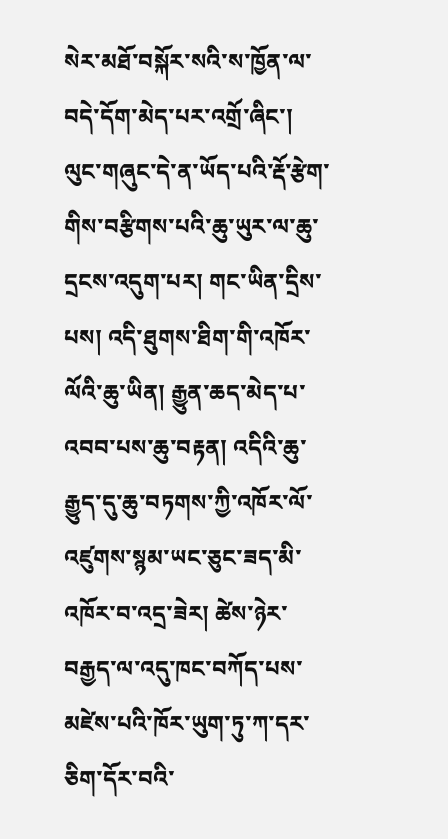སེར་མཐོ་བསྐོར་སའི་ས་ཁྱོན་ལ་བདེ་དོག་མེད་པར་འགྲོ་ཞིང་། ལུང་གཞུང་དེ་ན་ཡོད་པའི་རྡོ་རྩེག་གིས་བརྩིགས་པའི་ཆུ་ཡུར་ལ་ཆུ་དྲངས་འདུག་པར། གང་ཡིན་དྲིས་པས། འདི་ཐུགས་ཐིག་གི་འཁོར་ལོའི་ཆུ་ཡིན། རྒྱུན་ཆད་མེད་པ་འབབ་པས་ཆུ་བརྟན། འདིའི་ཆུ་རྒྱུད་དུ་ཆུ་བཏགས་ཀྱི་འཁོར་ལོ་འཛུགས་སྙམ་ཡང་ཅུང་ཟད་མི་འཁོར་བ་འདྲ་ཟེར། ཚེས་ཉེར་བརྒྱད་ལ་འདུ་ཁང་བཀོད་པས་མཛེས་པའི་ཁོར་ཡུག་ཏུ་ཀ་དར་ཅིག་དོར་བའི་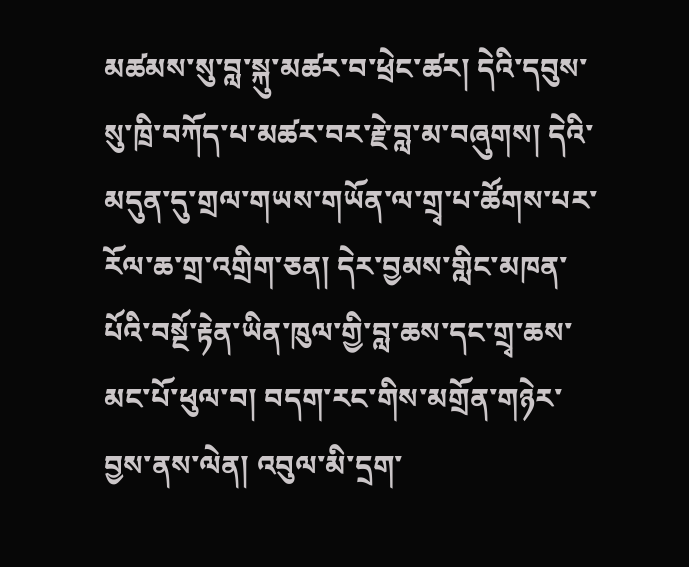མཚམས་སུ་བླ་སྐུ་མཚར་བ་ཕྲེང་ཚར། དེའི་དབུས་སུ་ཁྲི་བཀོད་པ་མཚར་བར་རྗེ་བླ་མ་བཞུགས། དེའི་མདུན་དུ་གྲལ་གཡས་གཡོན་ལ་གྲྭ་པ་ཚོགས་པར་རོལ་ཆ་གྲ་འགྲིག་ཅན། དེར་བྱམས་གླིང་མཁན་པོའི་བསྔོ་རྟེན་ཡིན་ཁུལ་གྱི་བླ་ཆས་དང་གྲྭ་ཆས་མང་པོ་ཕུལ་བ། བདག་རང་གིས་མགྲོན་གཉེར་བྱས་ནས་ལེན། འབུལ་མི་དྲག་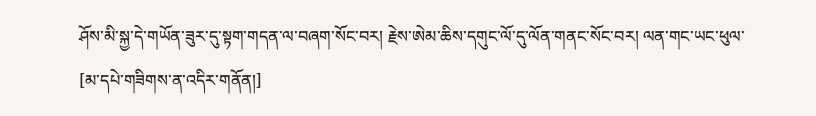ཤོས་མི་སྐྱ་དེ་གཡོན་ཟུར་དུ་སྟག་གདན་ལ་བཞག་སོང་བར། རྗེས་ཨེམ་ཆིས་དགུང་ལོ་དུ་ལོན་གནང་སོང་བར། ལན་གང་ཡང་ཕུལ་
[མ་དཔེ་གཟིགས་ན་འདིར་གནོན།]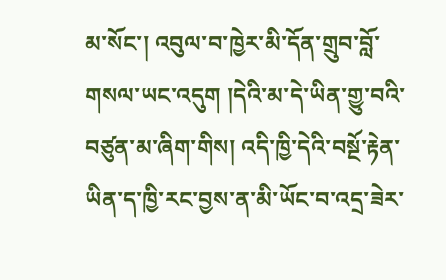མ་སོང་། འབུལ་བ་ཁྱེར་མི་དོན་གྲུབ་བློ་གསལ་ཡང་འདུག །དེའི་མ་དེ་ཡིན་གྱུ་བའི་བཙུན་མ་ཞིག་གིས། འདི་ཁྱི་དེའི་བསྔོ་རྟེན་ཡིན་ད་ཁྱི་རང་བྱས་ན་མི་ཡོང་བ་འདྲ་ཟེར་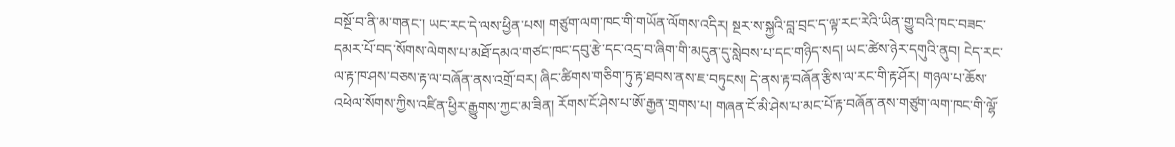བསྔོ་བ་ནི་མ་གནང་། ཡང་རང་དེ་ལས་ཕྱིན་པས། གཙུག་ལག་ཁང་གི་གཡོན་ལོགས་འདིར། སྔར་ས་སྐྱའི་བླ་བྲང་ད་ལྟ་རང་རེའི་ཡིན་གྱུ་བའི་ཁང་བཟང་དམར་པོ་བད་སོགས་ལེགས་པ་མཐོ་དམའ་གཙང་ཁང་དབུ་རྩེ་དང་འདྲ་བ་ཞིག་གི་མདུན་དུ་སླེབས་པ་དང་གཉིད་སད། ཡང་ཚེས་ཉེར་དགུའི་ནུབ། ངེད་རང་ལ་རྟ་ཁ་ཤས་བཅས་རྟ་ལ་བཞོན་ནས་འགྲོ་བར། ཞིང་ཚིགས་གཅིག་ཏུ་རྟ་ཐབས་ནས་ཇ་བཏུངས། དེ་ནས་རྟ་བཞོན་རྩིས་ལ་རང་གི་རྟ་ཤོར། གཉལ་པ་ཆོས་འཕེལ་སོགས་ཀྱིས་འཛིན་ཕྱིར་རྒྱུགས་ཀྱང་མ་ཟིན། རོགས་ངོ་ཤེས་པ་ཨོ་རྒྱན་གྲགས་པ། གཞན་ངོ་མི་ཤེས་པ་མང་པོ་རྟ་བཞོན་ནས་གཙུག་ལག་ཁང་གི་ལྷོ་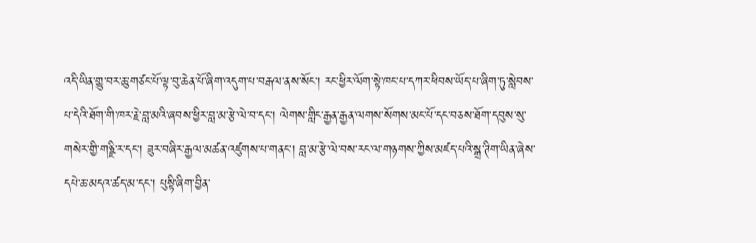འདི་ཡིན་གྱུ་བར་ཆུ་གཙང་པོ་ལྟ་བུ་ཆེན་པོ་ཞིག་འདུག་པ་བརྒལ་ནས་སོང་། རང་ཕྱིར་ལོག་སྟེ་ཁང་པ་དཀར་ཕིབས་ཡོད་པ་ཞིག་ཏུ་སླེབས་པ་དེའི་ཐོག་གི་ཁར་རྗེ་བླ་མའི་ཞབས་ཕྱིར་བླ་མ་རྩེ་ལེ་བ་དང་། ལེགས་གླིང་རྒྱན་རྒྱན་ལགས་སོགས་མང་པོ་དང་བཅས་ཐོག་དབུས་སུ་གསེར་གྱི་གཉྫི་ར་དང་། ཟུར་བཞིར་རྒྱལ་མཚན་འཛུགས་པ་གནང་། བླ་མ་རྩེ་ལེ་བས་རང་ལ་གཉགས་ཀྱིས་མཛད་པའི་སྒྲ་ཊིག་ཡིན་ཞེས་དཔེ་ཆ་མདའ་ཚད་མ་དང་། པུསྟི་ཞིག་བྱིན་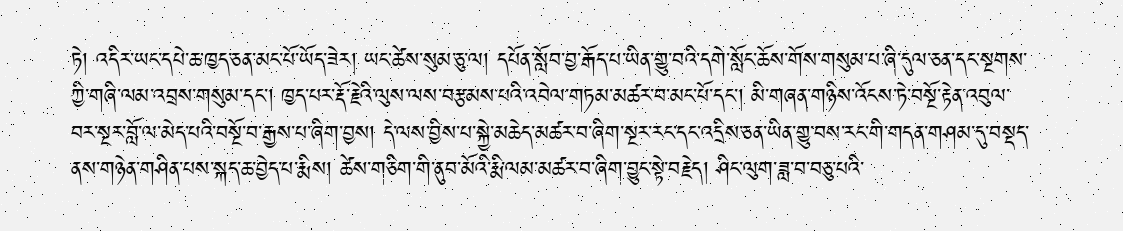ཏེ། འདིར་ཡང་དཔེ་ཆ་ཁྱད་ཅན་མང་པོ་ཡོད་ཟེར། ཡང་ཚེས་སུམ་ཅུ་ལ། དཔོན་སློབ་བྱ་རྒོད་པ་ཡིན་གྱུ་བའི་དགེ་སློང་ཆོས་གོས་གསུམ་པ་ཞི་དུལ་ཅན་དང་སྔགས་ཀྱི་གཞི་ལམ་འབྲས་གསུམ་དང་། ཁྱད་པར་རྡོ་རྗེའི་ལུས་ལས་བརྩམས་པའི་འབེལ་གཏམ་མཚར་བ་མང་པོ་དང་། མི་གཞན་གཉིས་འོངས་ཏེ་བསྔོ་རྟེན་འབུལ་བར་སྔར་བློ་ལ་མེད་པའི་བསྔོ་བ་རྒྱས་པ་ཞིག་བྱས། དེ་ལས་བྱིས་པ་སྐྱེ་མཆེད་མཚར་བ་ཞིག་སྔར་རང་དང་འདྲིས་ཅན་ཡིན་གྱུ་བས་རང་གི་གདན་གཤམ་དུ་བསྡད་ནས་གཉེན་གཤིན་པས་སྐད་ཆ་བྱེད་པ་རྨིས། ཚེས་གཅིག་གི་ནུབ་མོའི་རྨི་ལམ་མཚར་བ་ཞིག་བྱུང་སྟེ་བརྗེད། ཤིང་ལུག་ཟླ་བ་བཅུ་པའི་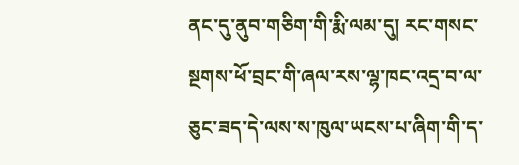ནང་དུ་ནུབ་གཅིག་གི་རྨི་ལམ་དུ། རང་གསང་སྔགས་ཕོ་བྲང་གི་ཞལ་རས་ལྷ་ཁང་འདྲ་བ་ལ་ཅུང་ཟད་དེ་ལས་ས་ཁུལ་ཡངས་པ་ཞིག་གི་ད་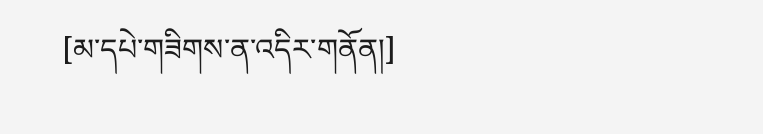[མ་དཔེ་གཟིགས་ན་འདིར་གནོན།]